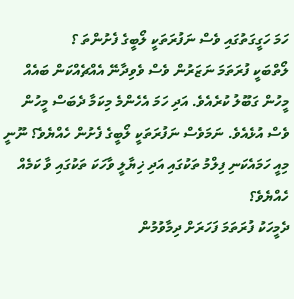ހަމަ ހަގީގަތުގައި ވެސް ނަފުރަތަކީ ލޯބީގެ ފެށުންތަ ؟
ލޯތްބަކީ ފުރަތަމަ ނަޒަރުން ވެސް ވެވިދާނޭ އެއްޗެއްކަން ބައެއް މީހުން ގަބޫލު ކުރެއެވެ. އަދި ހަމަ އެހެންމެ މިކަމާ ދެބަސް މީހުން ވެސް އުޅެއެވެ. ނަމަވެސް ނަފުރަތަކީ ލޯބީގެ ފެށުން ހެއްޔެވެ؟ ނޫނީ މިއީ ހަމައެކަނި ފިލްމު ތަކުގައި އަދި ޚިޔާލީ ވާހަކަ ތަކުގައި ވާ ކަމެއް ހެއްޔެވެ؟
ދެމީހަކު ފުރަތަމަ ފަހަރަށް ދިމާވުމުން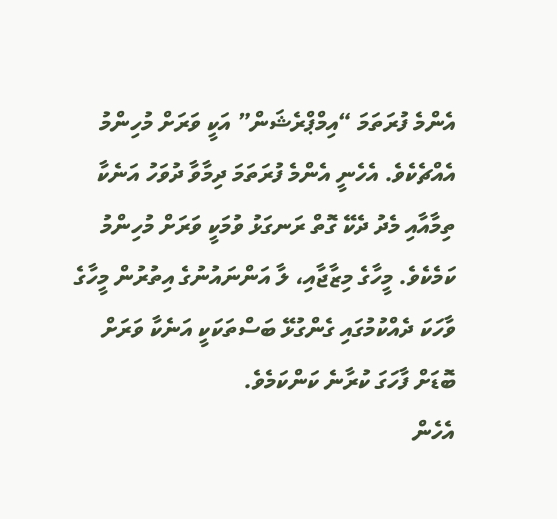އެންމެ ފުރަތަމަ “އިމްޕްރެޝަން” އަކީ ވަރަށް މުހިންމު އެއްޗެކެވެ. އެހެނީ އެންމެ ފުރަތަމަ ދިމާވާ ދުވަހު އަނެކާ ތިމާއާއި މެދު ދެކޭ ގޮތް ރަނގަޅު ވުމަކީ ވަރަށް މުހިންމު ކަމެކެވެ. މީހާގެ މިޒާޖާއި، ލާ އަންނައުނުގެ އިތުރުން މީހާގެ ވާހަކަ ދެއްކުމުގައި ގެންގުޅޭ ބަސްތަކަކީ އަނެކާ ވަރަށް ބޮޑަށް ފާހަގަ ކުރާނެ ކަންކަމެވެ.
އެހެން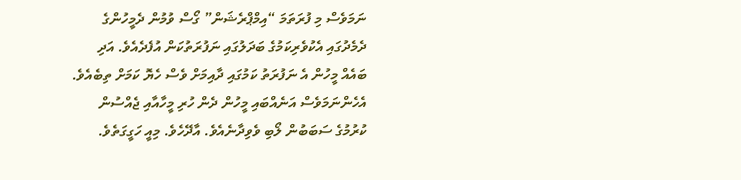ނަމަވެސް މި ފުރަތަމަ “އިމްޕްރެޝަން” ގޯސް ވުމުން ދެމީހުންގެ ދެމެދުގައި އެކުވެރިކަމުގެ ބަދަލުގައި ނަފުރަތުކަން އުފެދެއެވެ. އަދި ބައެއް މީހުން އެ ނަފުރަތު ކަމުގައި ދާއިމަށް ވެސް ހެޔޮ ކަމަށް ތިބެއެވެ. އެހެންނަމަވެސް އަނެއްބައި މީހުން ދެން ހުރި މީހާއާއި ޖެއްސުން ކުރުމުގެ ސަބަބުން ލޯބި ވެވިދާނެއެވެ. އާދޭހެވެ. މިއީ ހަގީގަތެވެ.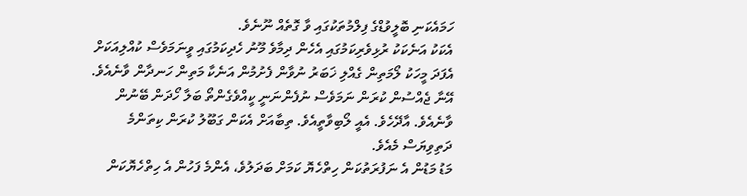ހަމައެކަނި ބޮލީވުޑްގެ ފިލްމުތަކުގައި ވާ ގޮތެއް ނޫނެވެ.
އެކަކު އަނެކަކު ރުޅިވެރިކަމުގައި އެހެން ދިމާވެ މޫނު ހެދިކަމުގައި ވީނަމަވެސް ކުއްލިއަކަށް އެފަދަ މީހަކު ލޯމަތިން ގެއްލި ޚަބަރު ނުވާން ފެށުމުން އަނެކާ މަތިން ހަނދާން ވާނެއެވެ. އޭނާ ޖެއްސުން ކުރަން ނަމަވެސް ނުފެންނަނީ ކީއްވެގެންތޯ ބަލާ ހޯދަން ބޭނުން ވާނެއެވެ. އާދޭހެވެ. އެއީ ލޯބިވާތީއެވެ. ތިބާއަށް އެކަން ގަބޫލު ކުރަން ކިތަންމެ ދަތިވިޔަސް މެއެވެ.
މަޑު މަޑުން އެ ނަފުރަތުކަން ހިތްހެޔޮ ކަމަށް ބަދަލުވެ، އެންމެ ފަހުން އެ ހިތްހެޔޮކަން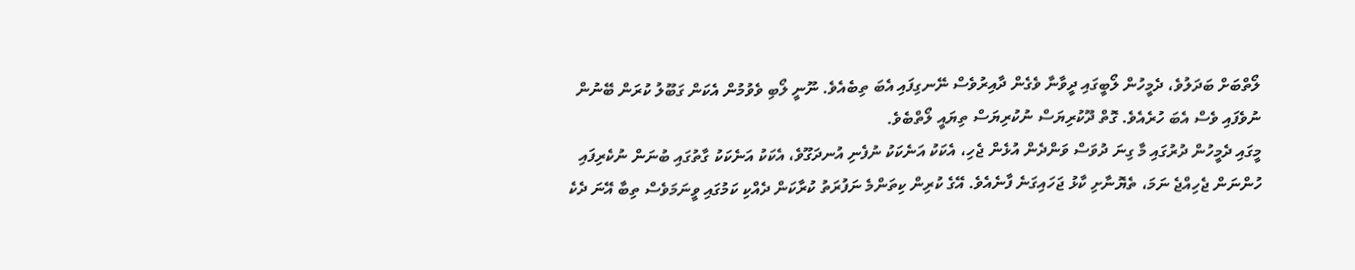ލޯތްބަށް ބަދަލުވެ، ދެމީހުން ލޯބީގައި ދީވާނާ ވެގެން ދާއިރުވެސް ނޭނގިފައި އެބަ ތިބެއެވެ. ނޫނީ ލޯބި ވެވުމުން އެކަން ގަބޫލު ކުރަން ބޭނުން ނުވެފައި ވެސް އެބަ ހުރެއެވެ. ގޮތް ދޫކުރިޔަސް ނުކުރިޔަސް ތިޔައީ ލޯތްބެވެ.
މީގައި ދެމީހުން ދުރުގައި މާ ގިނަ ދުވަސް ވަންދެން އުޅެން ޖެހި، އެކަކު އަނެކަކު ނުފެނި އުނދަގޫވެ، އެކަކު އަނެކަކު ގާތުގައި ބުނަން ނުކެރިފައި ހުންނަން ޖެހިއްޖެ ނަމަ، ތެޔޮނާށި ކާޅު ޖަހައިގަނެ ފާނެއެވެ. އޭގެ ކުރިން ކިތަންމެ ނަފުރަތު ކުރާކަން ދެއްކި ކަމުގައި ވީނަމަވެސް ތިބާ އޭނަ ދެކެ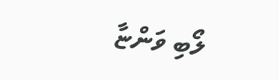ލޯބި ވަންޏާ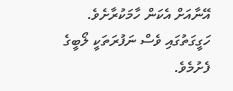އޭނާއަށް އެކަން ހާމަކުރާށެވެ. ހަގީގަތުގައި ވެސް ނަފުރަތަކީ ލޯބީގެ ފެށުމެވެ.